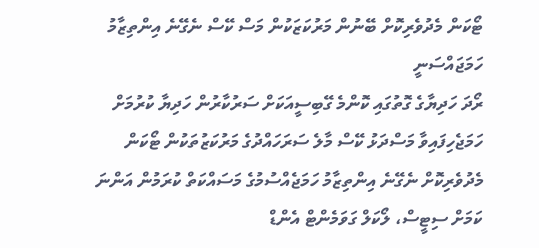ޓޯކަން މެދުވެރިކޮށް ބޭނުން މަރުކަޒަކުން މަސް ކޭސް ނެގޭނެ އިންތިޒާމު ހަމަޖައްސަނީ
ރޯދަ ހަދިޔާގެ ގޮތުގައި ކޮންމެ ގޭބިސީއަކަށް ސަރުކާރުން ހަދިޔާ ކުރުމަށް ހަމަޖެހިފައިވާ މަސްދަޅު ކޭސް މާލެ ސަރަހައްދުގެ މަރުކަޒުތަކުން ޓޯކަން މެދުވެރިކޮށް ނެގޭނެ އިންތިޒާމު ހަމަޖެއްސުމުގެ މަސައްކަތް ކުރަމުން އަންނަ ކަމަށް ސިޓީސް، ލޯކަލް ގަވަމެންޓް އެންޑް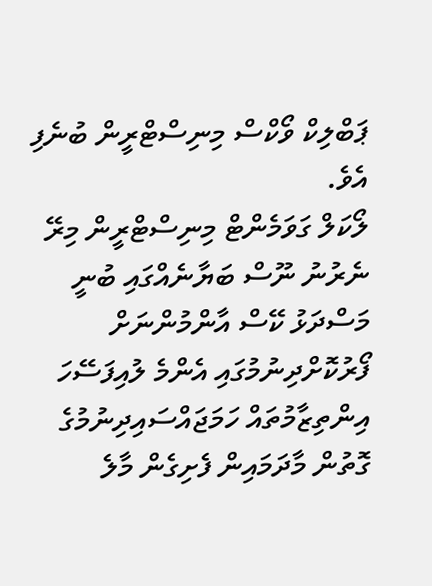ޕަބްލިކް ވޯކްސް މިނިސްޓްރީން ބުނެފި އެވެ.
ލޯކަލް ގަވަމެންޓް މިނިސްޓްރީން މިރޭ ނެރުނު ނޫސް ބަޔާނެއްގައި ބުނީ މަސްދަޅު ކޭސް އާންމުންނަށް ފޯރުކޮށްދިނުމުގައި އެންމެ ލުއިފަސޭހަ އިންތިޒާމުތައް ހަމަޖައްސައިދިނުމުގެ ގޮތުން މާދަމައިން ފެށިގެން މާލެ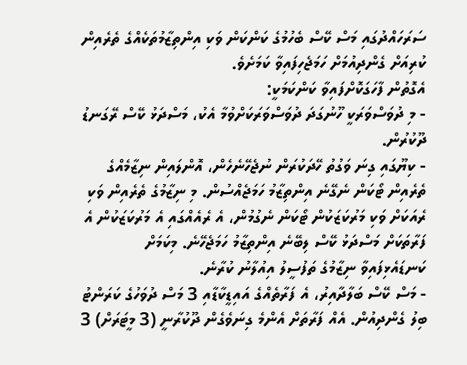ސަރަހައްދުގައި މަސް ކޭސް ބެހުމުގެ ކަންކަން ވަކި އިންތިޒާމުތަކެއްގެ ތެރެއިން ކުރިއަށް ގެންދިއުމަށް ހަމަޖެހިފައިވާ ކަމަށެވެ.
އެގޮތުން ފާހަގަކޮށްފައިވާ ކަންކަމަކީ:
- މި ދުވަސްވަރަކީ ހޫނުގަދަ ދުވަސްވަރަކަށްވުމާ އެކު، މަސްދަޅު ކޭސް ރޭގަނޑު ދޫކުރުން.
- ކިޔޫގައި ގިނަ ވަގުތު ހޭދަކުރަން ނުޖެހޭނެހެން، އޮންލައިން ނިޒާމެއްގެ ތެރެއިން ޓޯކަން ނެގޭނެ އިންތިޒާމު ހަމަޖެއްސުން. މި ނިޒާމުގެ ތެރެއިން ވަކި ރެއަކަށް ވަކި މަރުކަޒަކުން ޓޯކަން ނެގުމުން، އެ ރެއެއްގައި އެ މަރުކަޒަކުން އެ ފަރާތަކަށް މަސްދަޅު ކޭސް ލިބޭނެ އިންތިޒާމު ހަމަޖެހޭނެ. މިކަމަށް ކަނޑައެޅިފައިވާ ނިޒާމުގެ ތަފުސީލު އިއުލާނު ކުރާނެ.
- މަސް ކޭސް ބަލާދާއިރު، އެ ފަރާތެއްގެ އައިޑީކާޑާއި 3 މަސް ދުވަހުގެ ކަރަންޓު ބިލު ގެންދިއުން. އެއް ފަރާތަށް އެންމެ ގިނަވެގެން ދޫކުރާނީ (3 މީޓަރަށް) 3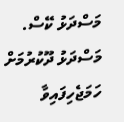މަސްދަޅު ކޭސް.
މަސްދަޅު ދޫކުރުމަށް ހަމަޖެހިފައިވާ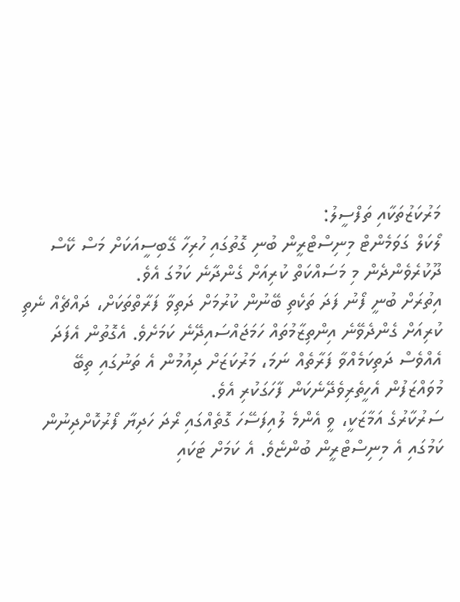މަރުކަޒުތަކާއި ތަފްސީލު:
ލޯކަލް ގަވަމެންޓް މިނިސްޓްރީން ބުނި ގޮތުގައި ހުރިހާ ގޭބިސީއަކަށް މަސް ކޭސް ދޫކުރެވެންދެން މި މަސައްކަތް ކުރިއަށް ގެންދާނެ ކަމުގަ އެވެ.
އިތުރަށް ބުނީ ފޯނު ފަދަ ތަކެތި ބޭނުން ކުރުމަށް ދަތިވާ ފަރާތްތަކަށް، ދައްޗެއް ނެތި ކުރިއަށް ގެންދެވޭނެ އިންތިޒާމުތައް ހަމަޖައްސައިދޭނެ ކަމަށެވެ. އެގޮތުން އެފަދަ އެއްވެސް ދަތިކަމެއްވާ ފަރާތެއް ނަމަ، މަރުކަޒަށް ދިއުމުން އެ ތަނުގައި ތިބޭ މުވައްޒަފުން އެހީތެރިވެދޭނެކަން ފާހަގަކުރި އެވެ.
ސަރުކާރުގެ އަމާޒަކީ، ވީ އެންމެ ލުއިފަސޭހަ ގޮތެއްގައި ރޯދަ ހަދިޔާ ފޯރުކޮށްދިނުން ކަމުގައި އެ މިނިސްޓްރީން ބުންޏެވެ. އެ ކަމަށް ޓަކައި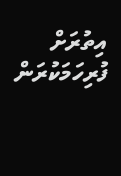އިތުރަށް ފުރިހަމަކުރަން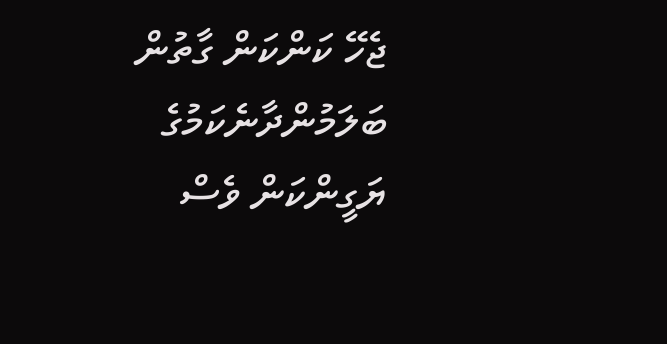ޖެހޭ ކަންކަން ގާތުން ބަލަމުންދާނެކަމުގެ ޔަގީންކަން ވެސް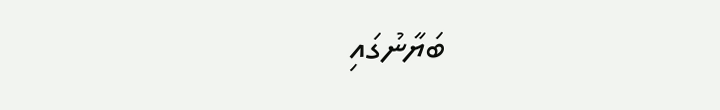ބަޔާނުގައި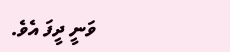ވަނީ ދީފަ އެވެ.